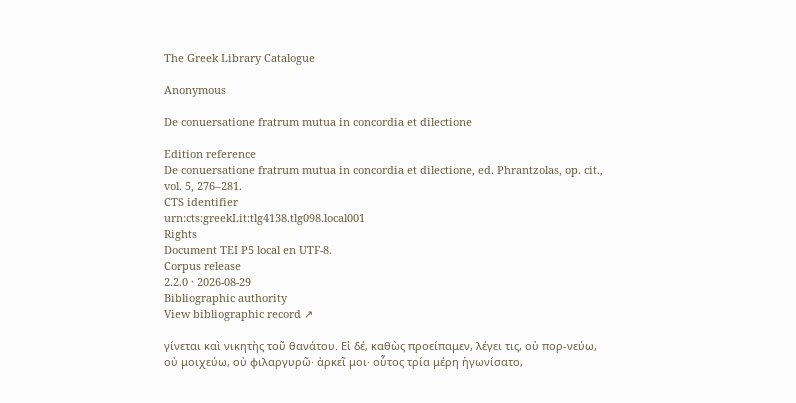The Greek Library Catalogue

Anonymous

De conuersatione fratrum mutua in concordia et dilectione

Edition reference
De conuersatione fratrum mutua in concordia et dilectione, ed. Phrantzolas, op. cit., vol. 5, 276–281.
CTS identifier
urn:cts:greekLit:tlg4138.tlg098.local001
Rights
Document TEI P5 local en UTF-8.
Corpus release
2.2.0 · 2026-08-29
Bibliographic authority
View bibliographic record ↗

γίνεται καὶ νικητὴς τοῦ θανάτου. Εἰ δέ, καθὼς προείπαμεν, λέγει τις, οὐ πορ-νεύω, οὐ μοιχεύω, οὐ φιλαργυρῶ· ἀρκεῖ μοι· οὗτος τρία μέρη ἠγωνίσατο,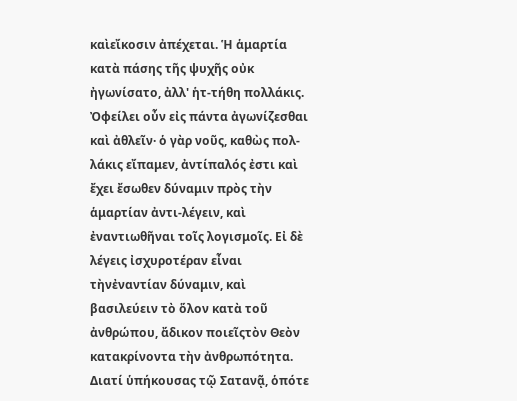καὶεἴκοσιν ἀπέχεται. Ἡ ἁμαρτία κατὰ πάσης τῆς ψυχῆς οὐκ ἠγωνίσατο, ἀλλ' ἡτ-τήθη πολλάκις. Ὀφείλει οὖν εἰς πάντα ἀγωνίζεσθαι καὶ ἀθλεῖν· ὁ γὰρ νοῦς, καθὼς πολ-λάκις εἴπαμεν, ἀντίπαλός ἐστι καὶ ἔχει ἔσωθεν δύναμιν πρὸς τὴν ἁμαρτίαν ἀντι-λέγειν, καὶ ἐναντιωθῆναι τοῖς λογισμοῖς. Εἰ δὲ λέγεις ἰσχυροτέραν εἶναι τὴνἐναντίαν δύναμιν, καὶ βασιλεύειν τὸ ὅλον κατὰ τοῦ ἀνθρώπου, ἄδικον ποιεῖςτὸν Θεὸν κατακρίνοντα τὴν ἀνθρωπότητα. Διατί ὑπήκουσας τῷ Σατανᾷ, ὁπότε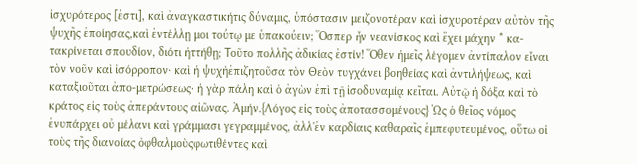ἰσχυρότερος [ἐστι], καὶ ἀναγκαστικήτις δύναμις, ὑπόστασιν μειζονοτέραν καὶ ἰσχυροτέραν αὐτὸν τῆς ψυχῆς ἐποίησας,καὶ ἐντέλλῃ μοι τούτῳ με ὑπακούειν; Ὅσπερ ἦν νεανίσκος καὶ ἔχει μάχην * κα-τακρίνεται σπουδίον, διότι ἡττήθῃ; Τοῦτο πολλῆς ἀδικίας ἐστίν! Ὅθεν ἡμεῖς λέγομεν ἀντίπαλον εἶναι τὸν νοῦν καὶ ἰσόρροπον· καὶ ἡ ψυχὴἐπιζητοῦσα τὸν Θεὸν τυγχάνει βοηθείας καὶ ἀντιλήψεως, καὶ καταξιοῦται ἀπο-μετρώσεως· ἡ γὰρ πάλη καὶ ὁ ἀγὼν ἐπὶ τῇ ἰσοδυναμίᾳ κεῖται. Αὐτῷ ἡ δόξα καὶ τὸ κράτος εἰς τοὺς ἀπεράντους αἰῶνας. Ἀμήν.{Λόγος εἰς τοὺς ἀποτασσομένους} Ὡς ὁ θεῖος νόμος ἐνυπάρχει οὐ μέλανι καὶ γράμμασι γεγραμμένος, ἀλλ'ἐν καρδίαις καθαραῖς ἐμπεφυτευμένος, οὕτω οἱ τοὺς τῆς διανοίας ὀφθαλμοὺςφωτιθέντες καὶ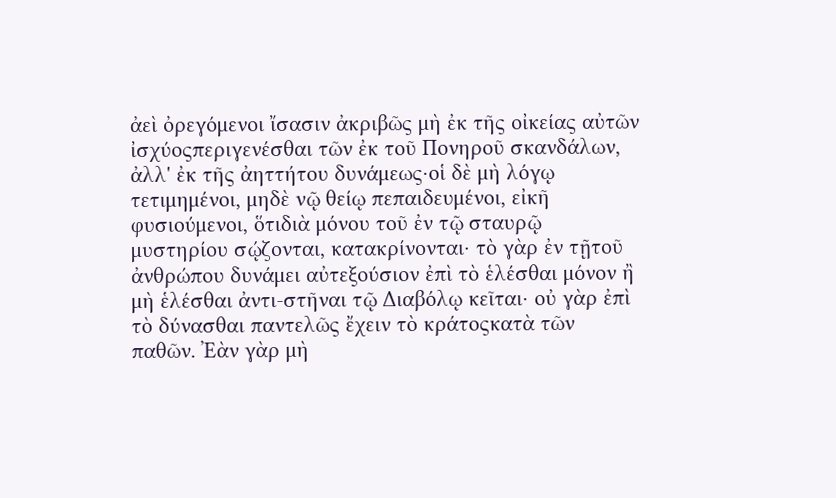ἀεὶ ὀρεγόμενοι ἴσασιν ἀκριβῶς μὴ ἐκ τῆς οἰκείας αὐτῶν ἰσχύοςπεριγενέσθαι τῶν ἐκ τοῦ Πονηροῦ σκανδάλων, ἀλλ' ἐκ τῆς ἀηττήτου δυνάμεως·οἱ δὲ μὴ λόγῳ τετιμημένοι, μηδὲ νῷ θείῳ πεπαιδευμένοι, εἰκῆ φυσιούμενοι, ὅτιδιὰ μόνου τοῦ ἐν τῷ σταυρῷ μυστηρίου σῴζονται, κατακρίνονται· τὸ γὰρ ἐν τῇτοῦ ἀνθρώπου δυνάμει αὐτεξούσιον ἐπὶ τὸ ἑλέσθαι μόνον ἢ μὴ ἑλέσθαι ἀντι-στῆναι τῷ Διαβόλῳ κεῖται· οὐ γὰρ ἐπὶ τὸ δύνασθαι παντελῶς ἔχειν τὸ κράτοςκατὰ τῶν παθῶν. Ἐὰν γὰρ μὴ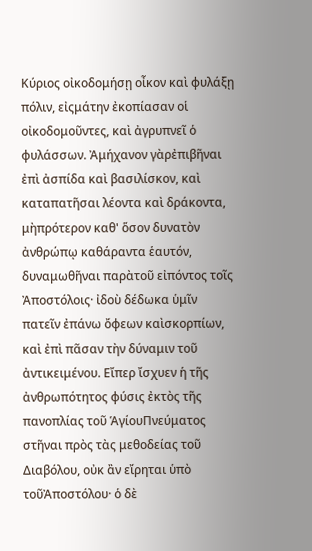Κύριος οἰκοδομήσῃ οἶκον καὶ φυλάξῃ πόλιν, εἰςμάτην ἐκοπίασαν οἱ οἰκοδομοῦντες, καὶ ἀγρυπνεῖ ὁ φυλάσσων. Ἀμήχανον γὰρἐπιβῆναι ἐπὶ ἀσπίδα καὶ βασιλίσκον, καὶ καταπατῆσαι λέοντα καὶ δράκοντα, μὴπρότερον καθ' ὅσον δυνατὸν ἀνθρώπῳ καθάραντα ἑαυτόν, δυναμωθῆναι παρὰτοῦ εἰπόντος τοῖς Ἀποστόλοις· ἰδοὺ δέδωκα ὑμῖν πατεῖν ἐπάνω ὄφεων καὶσκορπίων, καὶ ἐπὶ πᾶσαν τὴν δύναμιν τοῦ ἀντικειμένου. Εἴπερ ἴσχυεν ἡ τῆς ἀνθρωπότητος φύσις ἐκτὸς τῆς πανοπλίας τοῦ ἉγίουΠνεύματος στῆναι πρὸς τὰς μεθοδείας τοῦ Διαβόλου, οὐκ ἂν εἴρηται ὑπὸ τοῦἈποστόλου· ὁ δὲ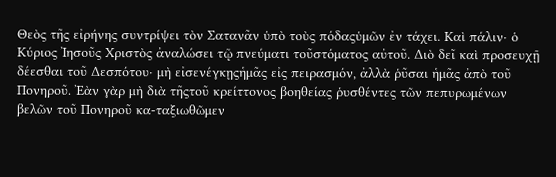Θεὸς τῆς εἰρήνης συντρίψει τὸν Σατανᾶν ὑπὸ τοὺς πόδαςὑμῶν ἐν τάχει. Καὶ πάλιν· ὁ Κύριος Ἰησοῦς Χριστὸς ἀναλώσει τῷ πνεύματι τοῦστόματος αὐτοῦ. Διὸ δεῖ καὶ προσευχῇ δέεσθαι τοῦ Δεσπότου· μὴ εἰσενέγκῃςἡμᾶς εἰς πειρασμόν, ἀλλὰ ῥῦσαι ἡμᾶς ἀπὸ τοῦ Πονηροῦ. Ἐὰν γὰρ μὴ διὰ τῆςτοῦ κρείττονος βοηθείας ῥυσθέντες τῶν πεπυρωμένων βελῶν τοῦ Πονηροῦ κα-ταξιωθῶμεν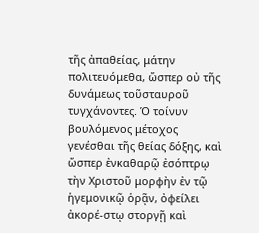τῆς ἀπαθείας, μάτην πολιτευόμεθα, ὥσπερ οὐ τῆς δυνάμεως τοῦσταυροῦ τυγχάνοντες. Ὁ τοίνυν βουλόμενος μέτοχος γενέσθαι τῆς θείας δόξης, καὶ ὥσπερ ἐνκαθαρῷ ἐσόπτρῳ τὴν Χριστοῦ μορφὴν ἐν τῷ ἡγεμονικῷ ὁρᾷν, ὀφείλει ἀκορέ-στῳ στοργῇ καὶ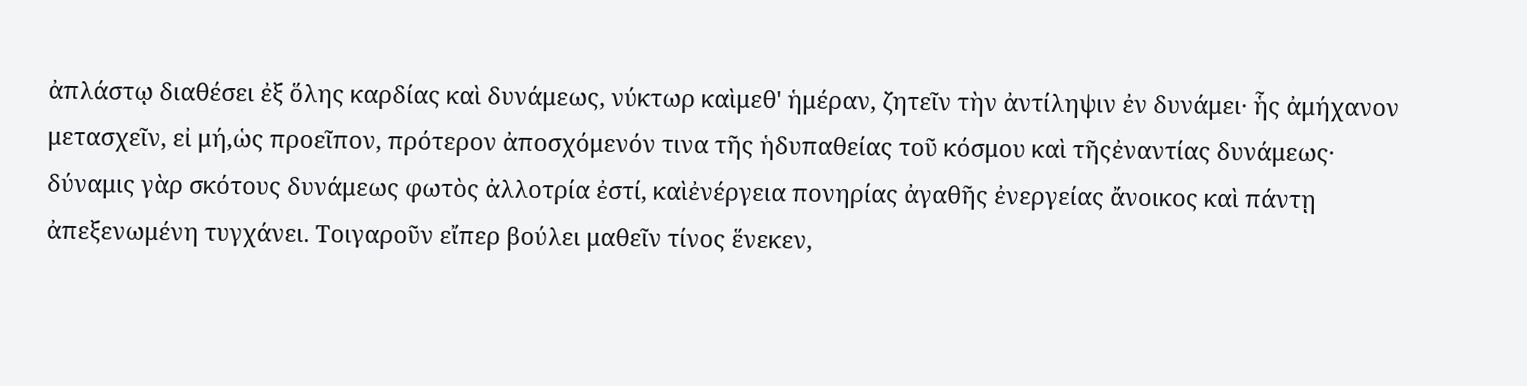ἀπλάστῳ διαθέσει ἐξ ὅλης καρδίας καὶ δυνάμεως, νύκτωρ καὶμεθ' ἡμέραν, ζητεῖν τὴν ἀντίληψιν ἐν δυνάμει· ἧς ἀμήχανον μετασχεῖν, εἰ μή,ὡς προεῖπον, πρότερον ἀποσχόμενόν τινα τῆς ἡδυπαθείας τοῦ κόσμου καὶ τῆςἐναντίας δυνάμεως· δύναμις γὰρ σκότους δυνάμεως φωτὸς ἀλλοτρία ἐστί, καὶἐνέργεια πονηρίας ἀγαθῆς ἐνεργείας ἄνοικος καὶ πάντῃ ἀπεξενωμένη τυγχάνει. Τοιγαροῦν εἴπερ βούλει μαθεῖν τίνος ἕνεκεν,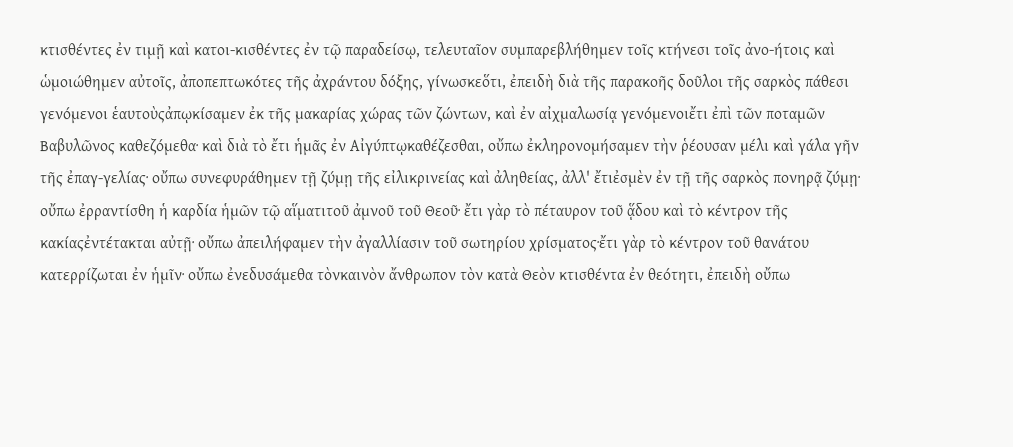κτισθέντες ἐν τιμῇ καὶ κατοι-κισθέντες ἐν τῷ παραδείσῳ, τελευταῖον συμπαρεβλήθημεν τοῖς κτήνεσι τοῖς ἀνο-ήτοις καὶ ὡμοιώθημεν αὐτοῖς, ἀποπεπτωκότες τῆς ἀχράντου δόξης, γίνωσκεὅτι, ἐπειδὴ διὰ τῆς παρακοῆς δοῦλοι τῆς σαρκὸς πάθεσι γενόμενοι ἑαυτοὺςἀπῳκίσαμεν ἐκ τῆς μακαρίας χώρας τῶν ζώντων, καὶ ἐν αἰχμαλωσίᾳ γενόμενοιἔτι ἐπὶ τῶν ποταμῶν Βαβυλῶνος καθεζόμεθα· καὶ διὰ τὸ ἔτι ἡμᾶς ἐν Αἰγύπτῳκαθέζεσθαι, οὔπω ἐκληρονομήσαμεν τὴν ῥέουσαν μέλι καὶ γάλα γῆν τῆς ἐπαγ-γελίας· οὔπω συνεφυράθημεν τῇ ζύμῃ τῆς εἰλικρινείας καὶ ἀληθείας, ἀλλ' ἔτιἐσμὲν ἐν τῇ τῆς σαρκὸς πονηρᾷ ζύμῃ· οὔπω ἐρραντίσθη ἡ καρδία ἡμῶν τῷ αἵματιτοῦ ἀμνοῦ τοῦ Θεοῦ· ἔτι γὰρ τὸ πέταυρον τοῦ ᾅδου καὶ τὸ κέντρον τῆς κακίαςἐντέτακται αὐτῇ· οὔπω ἀπειλήφαμεν τὴν ἀγαλλίασιν τοῦ σωτηρίου χρίσματος·ἔτι γὰρ τὸ κέντρον τοῦ θανάτου κατερρίζωται ἐν ἡμῖν· οὔπω ἐνεδυσάμεθα τὸνκαινὸν ἄνθρωπον τὸν κατὰ Θεὸν κτισθέντα ἐν θεότητι, ἐπειδὴ οὔπω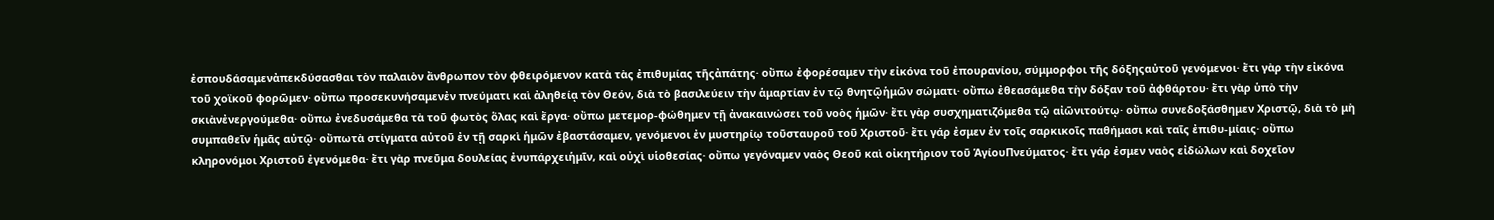ἐσπουδάσαμενἀπεκδύσασθαι τὸν παλαιὸν ἄνθρωπον τὸν φθειρόμενον κατὰ τὰς ἐπιθυμίας τῆςἀπάτης· οὔπω ἐφορέσαμεν τὴν εἰκόνα τοῦ ἐπουρανίου, σύμμορφοι τῆς δόξηςαὐτοῦ γενόμενοι· ἔτι γὰρ τὴν εἰκόνα τοῦ χοϊκοῦ φορῶμεν· οὔπω προσεκυνήσαμενἐν πνεύματι καὶ ἀληθείᾳ τὸν Θεόν, διὰ τὸ βασιλεύειν τὴν ἁμαρτίαν ἐν τῷ θνητῷἡμῶν σώματι· οὔπω ἐθεασάμεθα τὴν δόξαν τοῦ ἀφθάρτου· ἔτι γὰρ ὑπὸ τὴν σκιὰνἐνεργούμεθα· οὔπω ἐνεδυσάμεθα τὰ τοῦ φωτὸς ὅλας καὶ ἔργα· οὔπω μετεμορ-φώθημεν τῇ ἀνακαινώσει τοῦ νοὸς ἡμῶν· ἔτι γὰρ συσχηματιζόμεθα τῷ αἰῶνιτούτῳ· οὔπω συνεδοξάσθημεν Χριστῷ, διὰ τὸ μὴ συμπαθεῖν ἡμᾶς αὐτῷ· οὔπωτὰ στίγματα αὐτοῦ ἐν τῇ σαρκὶ ἡμῶν ἐβαστάσαμεν, γενόμενοι ἐν μυστηρίῳ τοῦσταυροῦ τοῦ Χριστοῦ· ἔτι γάρ ἐσμεν ἐν τοῖς σαρκικοῖς παθήμασι καὶ ταῖς ἐπιθυ-μίαις· οὔπω κληρονόμοι Χριστοῦ ἐγενόμεθα· ἔτι γὰρ πνεῦμα δουλείας ἐνυπάρχειἡμῖν, καὶ οὐχὶ υἱοθεσίας· οὔπω γεγόναμεν ναὸς Θεοῦ καὶ οἰκητήριον τοῦ ἉγίουΠνεύματος· ἔτι γάρ ἐσμεν ναὸς εἰδώλων καὶ δοχεῖον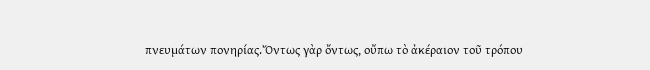πνευμάτων πονηρίας.Ὄντως γὰρ ὄντως, οὔπω τὸ ἀκέραιον τοῦ τρόπου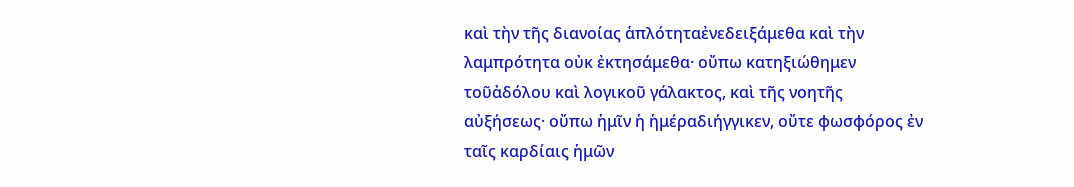καὶ τὴν τῆς διανοίας ἁπλότηταἐνεδειξάμεθα καὶ τὴν λαμπρότητα οὐκ ἐκτησάμεθα· οὔπω κατηξιώθημεν τοῦἀδόλου καὶ λογικοῦ γάλακτος, καὶ τῆς νοητῆς αὐξήσεως· οὔπω ἡμῖν ἡ ἡμέραδιήγγικεν, οὔτε φωσφόρος ἐν ταῖς καρδίαις ἡμῶν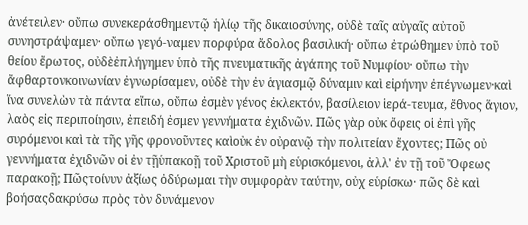ἀνέτειλεν· οὔπω συνεκεράσθημεντῷ ἡλίῳ τῆς δικαιοσύνης, οὐδὲ ταῖς αὐγαῖς αὐτοῦ συνηστράψαμεν· οὔπω γεγό-ναμεν πορφύρα ἄδολος βασιλική· οὔπω ἐτρώθημεν ὑπὸ τοῦ θείου ἔρωτος, οὐδὲἐπλήγημεν ὑπὸ τῆς πνευματικῆς ἀγάπης τοῦ Νυμφίου· οὔπω τὴν ἄφθαρτονκοινωνίαν ἐγνωρίσαμεν, οὐδὲ τὴν ἐν ἁγιασμῷ δύναμιν καὶ εἰρήνην ἐπέγνωμεν·καὶ ἵνα συνελὼν τὰ πάντα εἴπω, οὔπω ἐσμὲν γένος ἐκλεκτόν, βασίλειον ἱερά-τευμα, ἔθνος ἅγιον, λαὸς εἰς περιποίησιν, ἐπειδή ἐσμεν γεννήματα ἐχιδνῶν. Πῶς γὰρ οὐκ ὄφεις οἱ ἐπὶ γῆς συρόμενοι καὶ τὰ τῆς γῆς φρονοῦντες καὶοὐκ ἐν οὐρανῷ τὴν πολιτείαν ἔχοντες; Πῶς οὐ γεννήματα ἐχιδνῶν οἱ ἐν τῇὑπακοῇ τοῦ Χριστοῦ μὴ εὑρισκόμενοι, ἀλλ' ἐν τῇ τοῦ Ὄφεως παρακοῇ; Πῶςτοίνυν ἀξίως ὀδύρωμαι τὴν συμφορὰν ταύτην, οὐχ εὑρίσκω· πῶς δὲ καὶ βοήσαςδακρύσω πρὸς τὸν δυνάμενον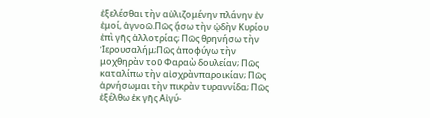ἐξελέσθαι τὴν αὐλιζομένην πλάνην ἐν ἐμοί, ἀγνοῶ.Πῶς ᾄσω τὴν ᾠδὴν Κυρίου ἐπὶ γῆς ἀλλοτρίας; Πῶς θρηνήσω τὴν Ἱερουσαλήμ;Πῶς ἀποφύγω τὴν μοχθηρὰν τοῦ Φαραὼ δουλείαν; Πῶς καταλίπω τὴν αἰσχρὰνπαροικίαν; Πῶς ἀρνήσωμαι τὴν πικρὰν τυραννίδα; Πῶς ἐξέλθω ἐκ γῆς Αἰγύ-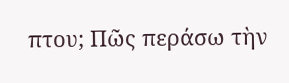πτου; Πῶς περάσω τὴν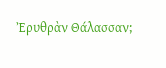Ἐρυθρὰν Θάλασσαν;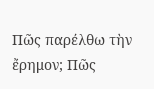Πῶς παρέλθω τὴν ἔρημον; Πῶς